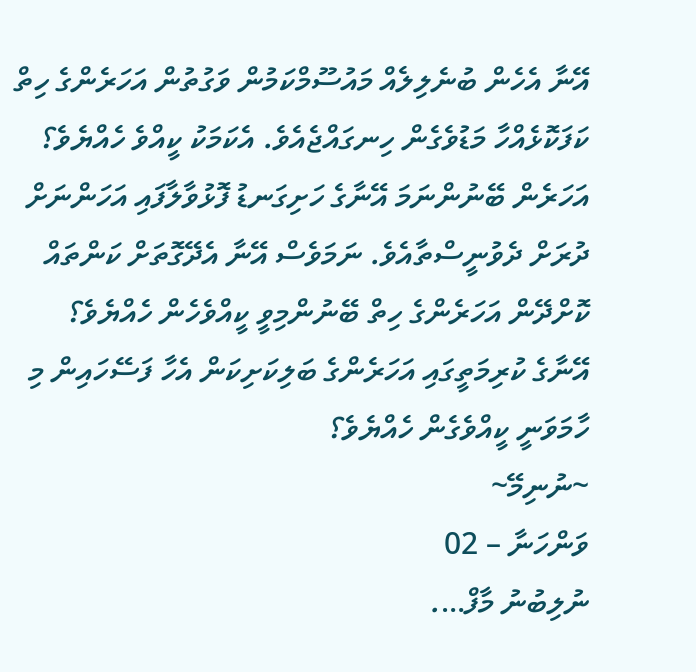އޭނާ އެހެން ބުނެލިލެއް މައުސޫމްކަމުން ވަގުތުން އަހަރެންގެ ހިތް ކަފަކޮޅެއްހާ މަޑުވެގެން ހިނގައްޖެއެވެ. އެކަމަކު ކީއްވެ ހެއްޔެވެ؟ އަހަރެން ބޭނުންނަމަ އޭނާގެ ހަށިގަނޑު ފޮޅުވާލާފައި އަހަންނަށް ދުރަށް ދެވުނީސްތާއެވެ. ނަމަވެސް އޭނާ އެދޭގޮތަށް ކަންތައް ކޮށްދޭން އަހަރެންގެ ހިތް ބޭނުންމިވީ ކީއްވެހެން ހެއްޔެވެ؟
އޭނާގެ ކުރިމަތީގައި އަހަރެންގެ ބަލިކަށިކަން އެހާ ފަސޭހައިން މި ހާމަވަނީ ކީއްވެގެން ހެއްޔެވެ؟
~ނުނިމޭ~
ވަންހަނާ – 02
ނުލިބުނު މާފް….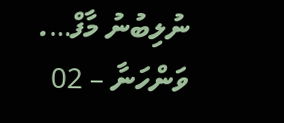ނުލިބުނު މާފް….
ވަންހަނާ – 02